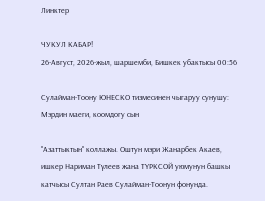Линктер

ЧУКУЛ КАБАР!
26-Август, 2026-жыл, шаршемби, Бишкек убактысы 00:56

Сулайман-Тоону ЮНЕСКО тизмесинен чыгаруу сунушу: Мэрдин маеги, коомдогу сын

"Азаттыктын" коллажы. Оштун мэри Жанарбек Акаев, ишкер Нариман Түлеев жана ТҮРКСОЙ уюмунун башкы катчысы Султан Раев Сулайман-Тоонун фонунда.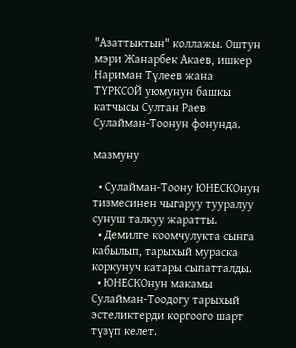"Азаттыктын" коллажы. Оштун мэри Жанарбек Акаев, ишкер Нариман Түлеев жана ТҮРКСОЙ уюмунун башкы катчысы Султан Раев Сулайман-Тоонун фонунда.

мазмуну

  • Сулайман-Тоону ЮНЕСКОнун тизмесинен чыгаруу тууралуу сунуш талкуу жаратты.
  • Демилге коомчулукта сынга кабылып, тарыхый мураска коркунуч катары сыпатталды.
  • ЮНЕСКОнун макамы Сулайман-Тоодогу тарыхый эстеликтерди коргоого шарт түзүп келет.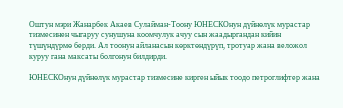Оштун мэри Жанарбек Акаев Сулайман-Тоону ЮНЕСКОнун дүйнөлүк мурастар тизмесинен чыгаруу сунушуна коомчулук ачуу сын жаадыргандан кийин түшүндүрмө берди. Ал тоонун айланасын көрктөндүрүп, тротуар жана веложол куруу гана максаты болгонун билдирди.

ЮНЕСКОнун дүйнөлүк мурастар тизмесине кирген ыйык тоодо петроглифтер жана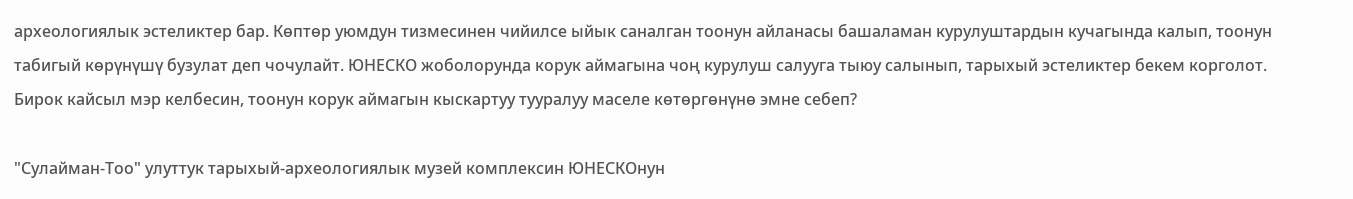археологиялык эстеликтер бар. Көптөр уюмдун тизмесинен чийилсе ыйык саналган тоонун айланасы башаламан курулуштардын кучагында калып, тоонун табигый көрүнүшү бузулат деп чочулайт. ЮНЕСКО жоболорунда корук аймагына чоң курулуш салууга тыюу салынып, тарыхый эстеликтер бекем корголот. Бирок кайсыл мэр келбесин, тоонун корук аймагын кыскартуу тууралуу маселе көтөргөнүнө эмне себеп?

"Сулайман-Тоо" улуттук тарыхый-археологиялык музей комплексин ЮНЕСКОнун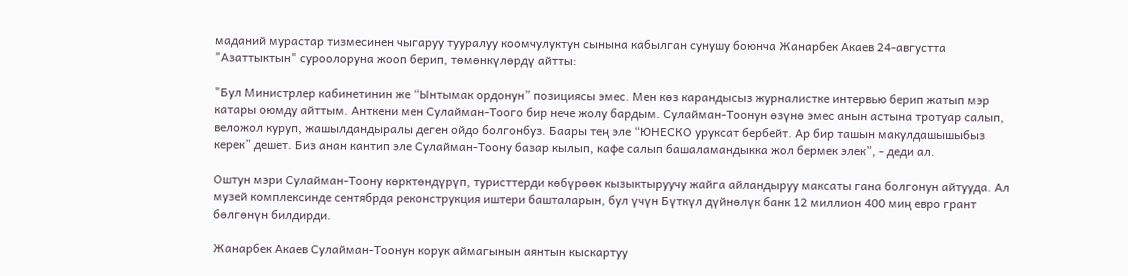маданий мурастар тизмесинен чыгаруу тууралуу коомчулуктун сынына кабылган сунушу боюнча Жанарбек Акаев 24-августта "Азаттыктын" суроолоруна жооп берип, төмөнкүлөрдү айтты:

"Бул Министрлер кабинетинин же “Ынтымак ордонун” позициясы эмес. Мен көз карандысыз журналистке интервью берип жатып мэр катары оюмду айттым. Анткени мен Сулайман-Тоого бир нече жолу бардым. Сулайман-Тоонун өзүнө эмес анын астына тротуар салып, веложол куруп, жашылдандыралы деген ойдо болгонбуз. Баары тең эле “ЮНЕСКО уруксат бербейт. Ар бир ташын макулдашышыбыз керек” дешет. Биз анан кантип эле Сулайман-Тоону базар кылып, кафе салып башаламандыкка жол бермек элек”, - деди ал.

Оштун мэри Сулайман-Тоону көрктөндүрүп, туристтерди көбүрөөк кызыктыруучу жайга айландыруу максаты гана болгонун айтууда. Ал музей комплексинде сентябрда реконструкция иштери башталарын, бул үчүн Бүткүл дүйнөлүк банк 12 миллион 400 миң евро грант бөлгөнүн билдирди.

Жанарбек Акаев Сулайман-Тоонун корук аймагынын аянтын кыскартуу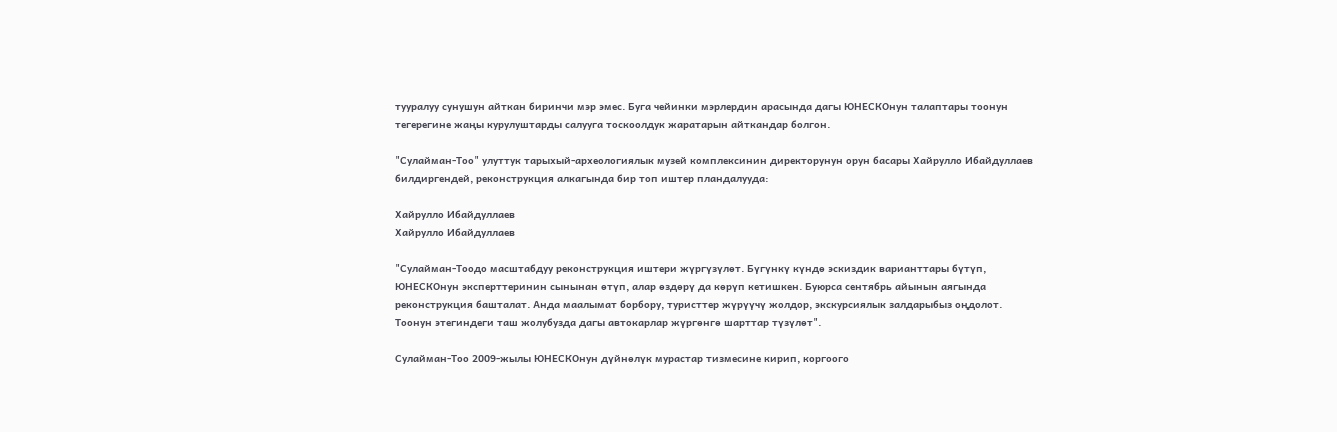тууралуу сунушун айткан биринчи мэр эмес. Буга чейинки мэрлердин арасында дагы ЮНЕСКОнун талаптары тоонун тегерегине жаңы курулуштарды салууга тоскоолдук жаратарын айткандар болгон.

"Сулайман-Тоо" улуттук тарыхый-археологиялык музей комплексинин директорунун орун басары Хайрулло Ибайдуллаев билдиргендей, реконструкция алкагында бир топ иштер пландалууда:

Хайрулло Ибайдуллаев
Хайрулло Ибайдуллаев

"Сулайман-Тоодо масштабдуу реконструкция иштери жүргүзүлөт. Бүгүнкү күндө эскиздик варианттары бүтүп, ЮНЕСКОнун эксперттеринин сынынан өтүп, алар өздөрү да көрүп кетишкен. Буюрса сентябрь айынын аягында реконструкция башталат. Анда маалымат борбору, туристтер жүрүүчү жолдор, экскурсиялык залдарыбыз оңдолот. Тоонун этегиндеги таш жолубузда дагы автокарлар жүргөнгө шарттар түзүлөт".

Сулайман-Тоо 2009-жылы ЮНЕСКОнун дүйнөлүк мурастар тизмесине кирип, коргоого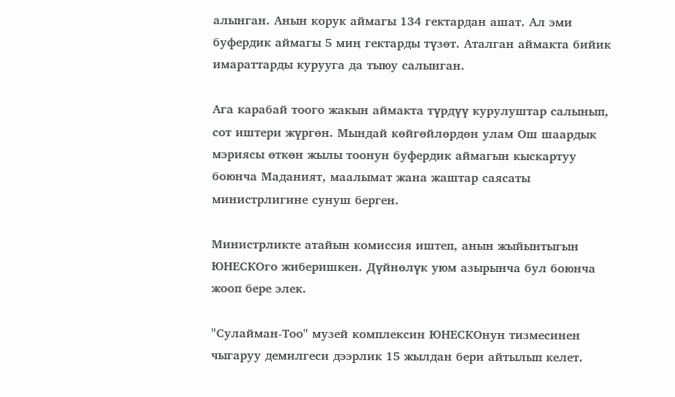алынган. Анын корук аймагы 134 гектардан ашат. Ал эми буфердик аймагы 5 миң гектарды түзөт. Аталган аймакта бийик имараттарды курууга да тыюу салынган.

Ага карабай тоого жакын аймакта түрдүү курулуштар салынып, сот иштери жүргөн. Мындай көйгөйлөрдөн улам Ош шаардык мэриясы өткөн жылы тоонун буфердик аймагын кыскартуу боюнча Маданият, маалымат жана жаштар саясаты министрлигине сунуш берген.

Министрликте атайын комиссия иштеп, анын жыйынтыгын ЮНЕСКОго жиберишкен. Дүйнөлүк уюм азырынча бул боюнча жооп бере элек.

"Сулайман-Тоо" музей комплексин ЮНЕСКОнун тизмесинен чыгаруу демилгеси дээрлик 15 жылдан бери айтылып келет.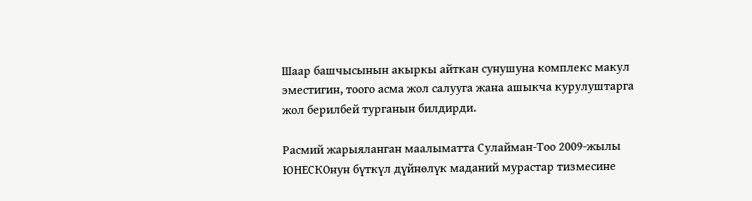Шаар башчысынын акыркы айткан сунушуна комплекс макул эместигин, тоого асма жол салууга жана ашыкча курулуштарга жол берилбей турганын билдирди.

Расмий жарыяланган маалыматта Сулайман-Тоо 2009-жылы ЮНЕСКОнун бүткүл дүйнөлүк маданий мурастар тизмесине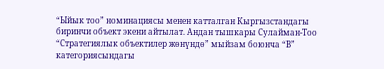“Ыйык тоо” номинациясы менен катталган Кыргызстандагы биринчи объект экени айтылат. Андан тышкары Сулайман-Тоо “Стратегиялык объектилер жөнүндө” мыйзам боюнча “В” категориясындагы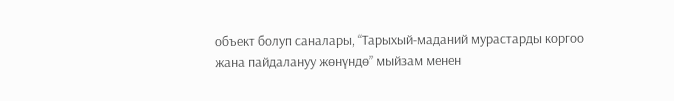объект болуп саналары, “Тарыхый-маданий мурастарды коргоо жана пайдалануу жөнүндө” мыйзам менен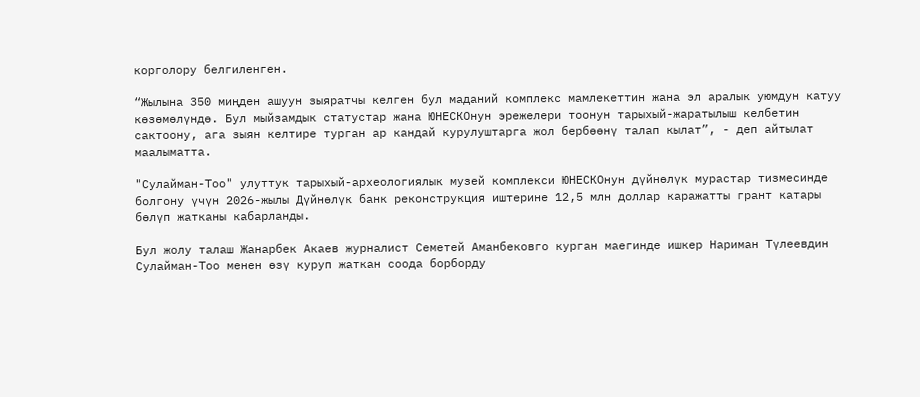корголору белгиленген.

“Жылына 350 миңден ашуун зыяратчы келген бул маданий комплекс мамлекеттин жана эл аралык уюмдун катуу көзөмөлүндө. Бул мыйзамдык статустар жана ЮНЕСКОнун эрежелери тоонун тарыхый-жаратылыш келбетин сактоону, ага зыян келтире турган ар кандай курулуштарга жол бербөөнү талап кылат”, - деп айтылат маалыматта.

"Сулайман-Тоо" улуттук тарыхый-археологиялык музей комплекси ЮНЕСКОнун дүйнөлүк мурастар тизмесинде болгону үчүн 2026-жылы Дүйнөлүк банк реконструкция иштерине 12,5 млн доллар каражатты грант катары бөлүп жатканы кабарланды.

Бул жолу талаш Жанарбек Акаев журналист Семетей Аманбековго курган маегинде ишкер Нариман Түлеевдин Сулайман-Тоо менен өзү куруп жаткан соода борборду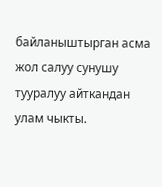байланыштырган асма жол салуу сунушу тууралуу айткандан улам чыкты.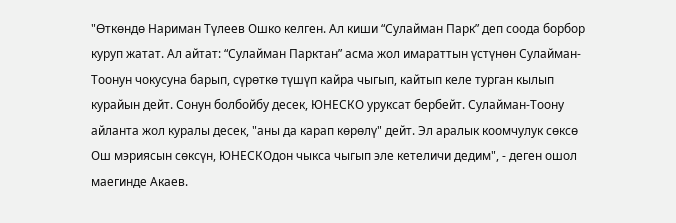"Өткөндө Нариман Түлеев Ошко келген. Ал киши “Сулайман Парк” деп соода борбор куруп жатат. Ал айтат: “Сулайман Парктан” асма жол имараттын үстүнөн Сулайман-Тоонун чокусуна барып, сүрөткө түшүп кайра чыгып, кайтып келе турган кылып курайын дейт. Сонун болбойбу десек, ЮНЕСКО уруксат бербейт. Сулайман-Тоону айланта жол куралы десек, "аны да карап көрөлү" дейт. Эл аралык коомчулук сөксө Ош мэриясын сөксүн, ЮНЕСКОдон чыкса чыгып эле кетеличи дедим", - деген ошол маегинде Акаев.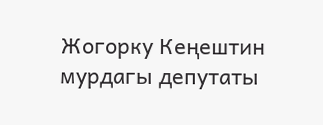Жогорку Кеңештин мурдагы депутаты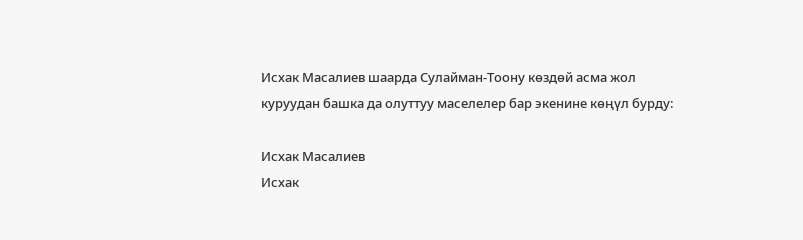Исхак Масалиев шаарда Сулайман-Тоону көздөй асма жол куруудан башка да олуттуу маселелер бар экенине көңүл бурду:

Исхак Масалиев
Исхак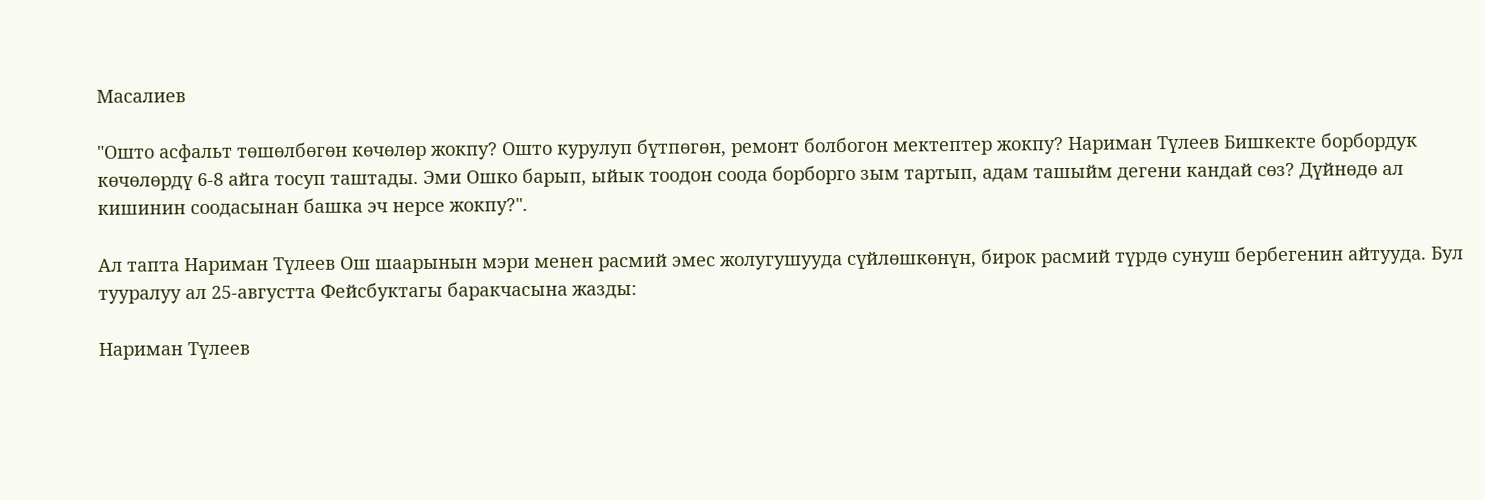Масалиев

"Ошто асфальт төшөлбөгөн көчөлөр жокпу? Ошто курулуп бүтпөгөн, ремонт болбогон мектептер жокпу? Нариман Түлеев Бишкекте борбордук көчөлөрдү 6-8 айга тосуп таштады. Эми Ошко барып, ыйык тоодон соода борборго зым тартып, адам ташыйм дегени кандай сөз? Дүйнөдө ал кишинин соодасынан башка эч нерсе жокпу?".

Ал тапта Нариман Түлеев Ош шаарынын мэри менен расмий эмес жолугушууда сүйлөшкөнүн, бирок расмий түрдө сунуш бербегенин айтууда. Бул тууралуу ал 25-августта Фейсбуктагы баракчасына жазды:

Нариман Түлеев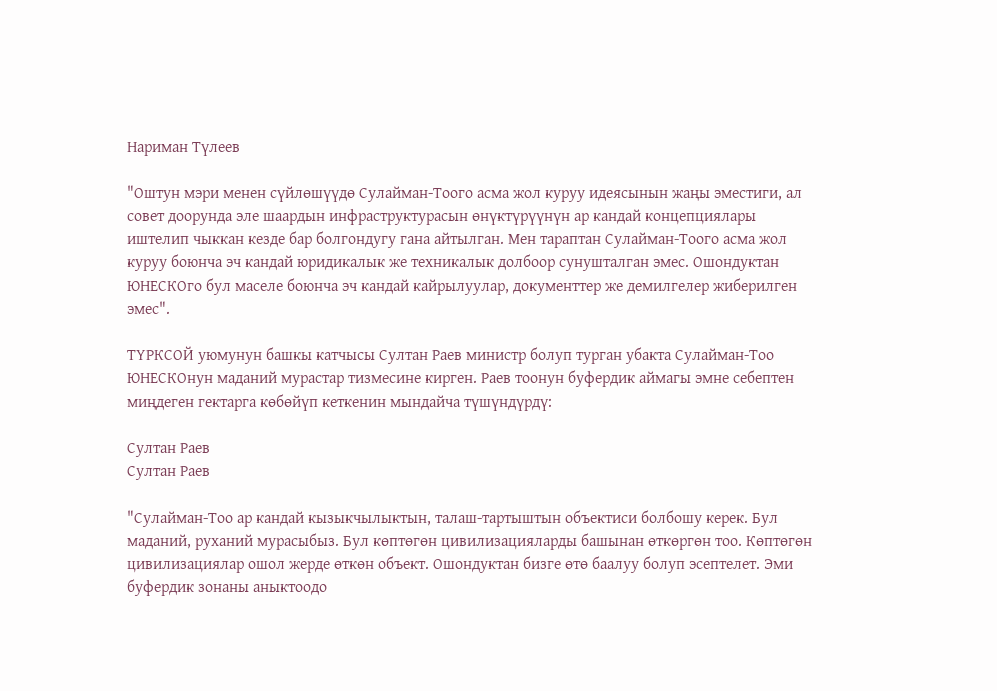Нариман Түлеев

"Оштун мэри менен сүйлөшүүдө Сулайман-Тоого асма жол куруу идеясынын жаңы эместиги, ал совет доорунда эле шаардын инфраструктурасын өнүктүрүүнүн ар кандай концепциялары иштелип чыккан кезде бар болгондугу гана айтылган. Мен тараптан Сулайман-Тоого асма жол куруу боюнча эч кандай юридикалык же техникалык долбоор сунушталган эмес. Ошондуктан ЮНЕСКОго бул маселе боюнча эч кандай кайрылуулар, документтер же демилгелер жиберилген эмес".

ТҮРКСОЙ уюмунун башкы катчысы Султан Раев министр болуп турган убакта Сулайман-Тоо ЮНЕСКОнун маданий мурастар тизмесине кирген. Раев тоонун буфердик аймагы эмне себептен миңдеген гектарга көбөйүп кеткенин мындайча түшүндүрдү:

Султан Раев
Султан Раев

"Сулайман-Тоо ар кандай кызыкчылыктын, талаш-тартыштын объектиси болбошу керек. Бул маданий, руханий мурасыбыз. Бул көптөгөн цивилизацияларды башынан өткөргөн тоо. Көптөгөн цивилизациялар ошол жерде өткөн объект. Ошондуктан бизге өтө баалуу болуп эсептелет. Эми буфердик зонаны аныктоодо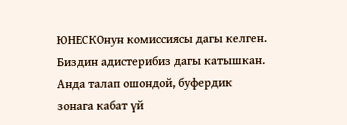ЮНЕСКОнун комиссиясы дагы келген. Биздин адистерибиз дагы катышкан. Анда талап ошондой, буфердик зонага кабат үй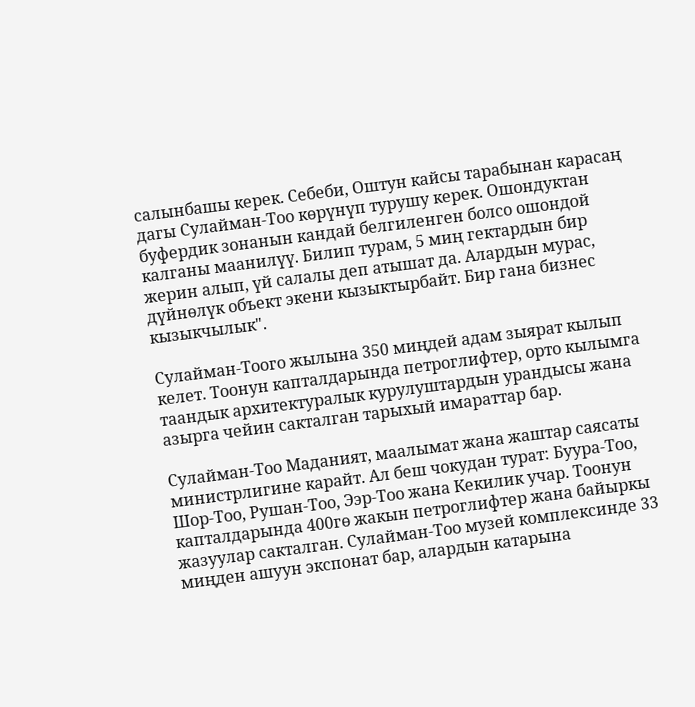салынбашы керек. Себеби, Оштун кайсы тарабынан карасаң дагы Сулайман-Тоо көрүнүп турушу керек. Ошондуктан буфердик зонанын кандай белгиленген болсо ошондой калганы маанилүү. Билип турам, 5 миң гектардын бир жерин алып, үй салалы деп атышат да. Алардын мурас, дүйнөлүк объект экени кызыктырбайт. Бир гана бизнес кызыкчылык".

Сулайман-Тоого жылына 350 миңдей адам зыярат кылып келет. Тоонун капталдарында петроглифтер, орто кылымга таандык архитектуралык курулуштардын урандысы жана азырга чейин сакталган тарыхый имараттар бар.

Сулайман-Тоо Маданият, маалымат жана жаштар саясаты министрлигине карайт. Ал беш чокудан турат: Буура-Тоо, Шор-Тоо, Рушан-Тоо, Ээр-Тоо жана Кекилик учар. Тоонун капталдарында 400гө жакын петроглифтер жана байыркы жазуулар сакталган. Сулайман-Тоо музей комплексинде 33 миңден ашуун экспонат бар, алардын катарына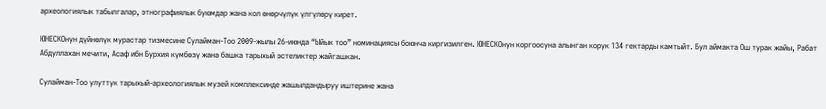археологиялык табылгалар, этнографиялык буюмдар жана кол өнөрчүлүк үлгүлөрү кирет.

ЮНЕСКОнун дүйнөлүк мурастар тизмесине Сулайман-Тоо 2009-жылы 26-июнда “Ыйык тоо” номинациясы боюнча киргизилген. ЮНЕСКОнун коргоосуна алынган корук 134 гектарды камтыйт. Бул аймакта Ош турак жайы, Рабат Абдуллахан мечити, Асаф ибн Бурхия күмбөзү жана башка тарыхый эстеликтер жайгашкан.

Сулайман-Тоо улуттук тарыхый-археологиялык музей комплексинде жашылдандыруу иштерине жана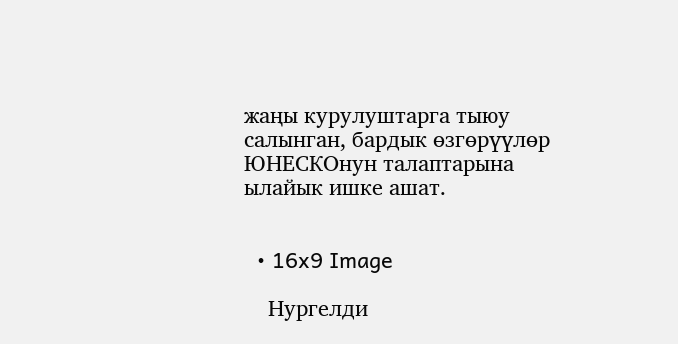жаңы курулуштарга тыюу салынган, бардык өзгөрүүлөр ЮНЕСКОнун талаптарына ылайык ишке ашат.


  • 16x9 Image

    Нургелди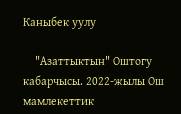Каныбек уулу

    "Азаттыктын" Оштогу кабарчысы. 2022-жылы Ош мамлекеттик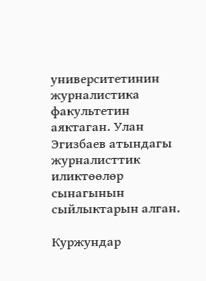университетинин журналистика факультетин аяктаган. Улан Эгизбаев атындагы журналисттик иликтөөлөр сынагынын сыйлыктарын алган.

Куржундар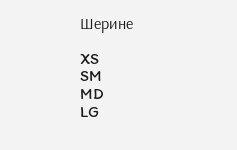Шерине

XS
SM
MD
LG